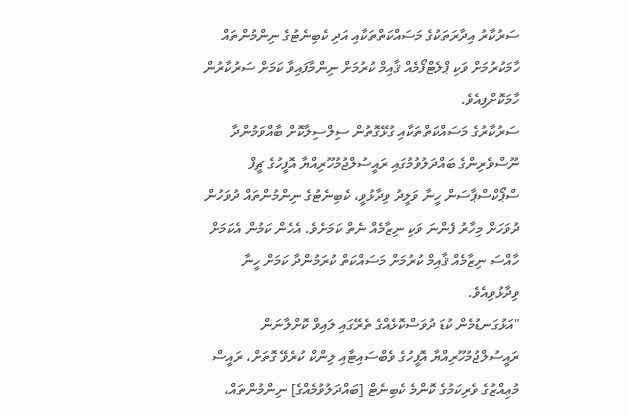ސަރުކާރު އިދާރަތަކުގެ މަސައްކަތްތަކާއި އަދި ކެބިނެޓުގެ ނިންމުންތައް ހާމަކުރުމަށް ވަކި ޕްލެޓްފޯމެއް ޤާއިމް ކުރުމަށް ނިންމާފައިވާ ކަމަށް ސަރުކާރުން ހާމަކޮށްފިއެވެ.
ސަރުކާރުގެ މަސައްކަތްތަކާއި ގުޅޭގޮތުން ސިލްސިލާކޮށް ބާއްވަމުންދާ ނޫސްވެރިންގެ ބައްދަލުވުމުގައި ރައީސުލްޖުމުހޫރިއްޔާ އޮފީހުގެ ޗީފް ސްޕޯކްސްޕާސަން ހީނާ ވަލީދު ވިދާޅުވީ، ކެބިނެޓުގެ ނިންމުންތައް ދުވަހުން ދުވަހަށް މިހާރު ފެންނަ ވަކި ނިޒާމެއް ނެތް ކަމަށެވެ. އެހެން ކަމުން އެކަމަށް ހާއްސަ ނިޒާމެއް ޤާއިމް ކުރުމަށް މަސައްކަތް ކުރަމުންދާ ކަމަށް ހީނާ ވިދާޅުވިއެވެ.
"އަޅުގަނޑުމެން ކުޑަ ދުވަސްކޮޅެއްގެ ތެރޭގައި ލައިވް ކޮށްލާނަން ރައީސުލްޖުމުހޫރިއްޔާ އޮފީހުގެ ވެބްސައިޓާއި ލިންކް ކުރެވޭ ގޮތަށް، ރައީސް މުޢިއްޒުގެ ވެރިކަމުގެ ކޮންމެ ކެބިނެޓް [ބައްދަލުވުމެއްގެ] ނިންމުންތައް،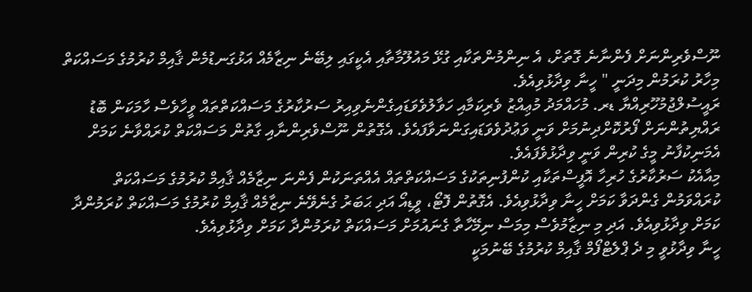ނޫސްވެރިންނަށް ފެންނާނެ ގޮތަށް، އެ ނިންމުންތަކާއި ގުޅޭ މައުލޫމާތާއި އެކީގައި ލިބޭނެ ނިޒާމެއް އަޅުގަނޑުމެން ޤާއިމް ކުރުމުގެ މަސައްކަތް މިހާރު ކުރަމުން މިދަނީ " ހީނާ ވިދާޅުވިއެވެ.
ރައީސުލްޖުމުހޫރިއްޔާ ޑރ. މުހައްމަދު މުޢިއްޒު ވެރިކަމާއި ހަވާލުވެވަޑައިގެންނެވިއިރު ސަރުކާރުގެ މަސައްކަތްތައް ވީހާވެސް ހާމަކަން ބޮޑު ރައްޔިތުންނަށް ފޯރުކޮށްދިނުމަށް ވަނީ ވަޢުދުވެވަޑައިގަންނަވާފައެވެ. އެގޮތުން ނޫސްވެރިންނާއި ގާތުން މަސައްކަތް ކުރައްވާނެ ކަމަށް އެމަނިކުފާނު މީގެ ކުރިން ވަނީ ވިދާޅުވެފައެވެ.
މިއާއެކު ސަރުކާރުގެ ހުރިހާ އޮފީސްތަކާއި ކުންފުނިތަކުގެ މަސައްކަތްތައް އެއްތަނަކުން ފެންނަ ނިޒާމެއް ޤާއިމް ކުރުމުގެ މަސައްކަތް ކުރައްވަމުން ގެންދަވާ ކަމަށް ހީނާ ވިދާޅުވިއެވެ. އެގޮތުން ފޮޓޯ، ވީޑިއޯ އަދި ޙަބަރު ގެނެވޭނެ ނިޒާމެއް ޤާއިމް ކުރުމުގެ މަސައްކަތް ކުރަމުންދާ ކަމަށް ވިދާޅުވިއެވެ. އަދި މި ނިޒާމުވެސް މިމަސް ނިމޭހާތާ ގެނައުމަށް މަސައްކަތް ކުރަމުންދާ ކަމަށް ވިދާޅުވިއެވެ.
ހީނާ ވިދާޅުވީ މި ދެ ޕްލެޓްފޯމް ޤާއިމް ކުރުމުގެ ބޭނުމަކީ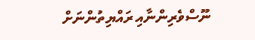ނޫސްވެރިންނާއި ރައްޔިތުންނަށް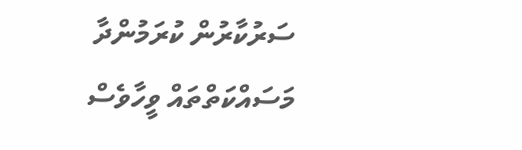ސަރުކާރުން ކުރަމުންދާ މަސައްކަތްތައް ވީހާވެސް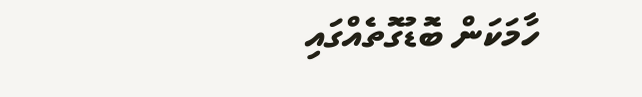ހާމަކަން ބޮޑުގޮތެއްގައި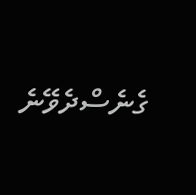ގެނެސްދެވޭނެ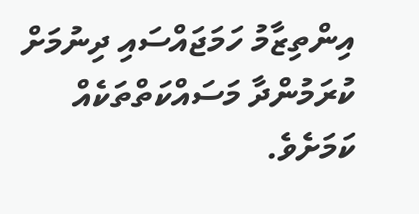އިންތިޒާމު ހަމަޖައްސައި ދިނުމަށް ކުރަމުންދާ މަސައްކަތްތަކެއް ކަމަށެވެ.